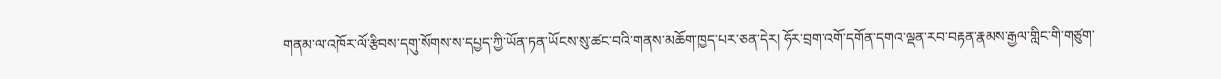གནམ་ལ་འཁོར་ལོ་རྩིབས་དགུ་སོགས་ས་དཔྱད་ཀྱི་ཡོན་ཏན་ཡོངས་སུ་ཚང་བའི་གནས་མཆོག་ཁྱད་པར་ཅན་དེར། ཧོར་བྲག་འགོ་དགོན་དགའ་ལྡན་རབ་བརྟན་རྣམས་རྒྱལ་གླིང་གི་གཙུག་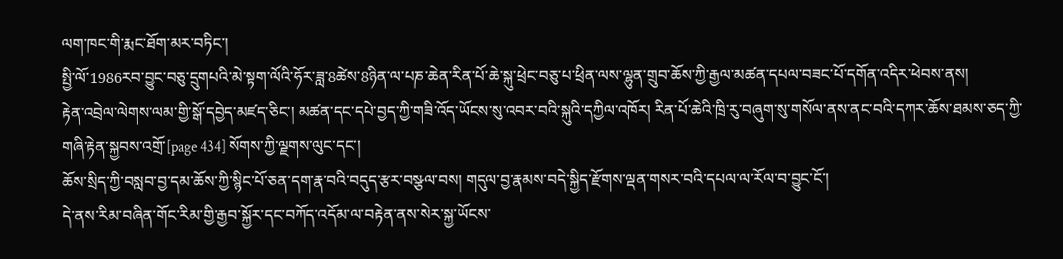ལག་ཁང་གི་རྨང་ཐོག་མར་བཏིང་།
སྤྱི་ལོ་1986རབ་བྱུང་བཅུ་དྲུགཔའི་མེ་སྟག་ལོའི་ཧོར་ཟླ་8ཚེས་8ཉིན་ལ་པཎ་ཆེན་རིན་པོ་ཆེ་སྐུ་ཕྲེང་བཅུ་པ་ཕྲིན་ལས་ལྷུན་གྲུབ་ཆོས་ཀྱི་རྒྱལ་མཚན་དཔལ་བཟང་པོ་དགོན་འདིར་ཕེབས་ནས།
རྟེན་འབྲེལ་ལེགས་ལམ་གྱི་སྒོ་དབྱེད་མཛད་ཅིང་། མཚན་དང་དཔེ་བྱད་ཀྱི་གཟི་འོད་ཡོངས་སུ་འབར་བའི་སྐུའི་དཀྱིལ་འཁོར། རིན་པོ་ཆེའི་ཁྲི་རུ་བཞུག་སུ་གསོལ་ནས་ནང་བའི་དཀར་ཆོས་ཐམས་ཅད་ཀྱི་གཞི་རྟེན་སྐྱབས་འགྲོ་[page 434] སོགས་ཀྱི་ལྗགས་ལུང་དང་།
ཆོས་སྲིད་ཀྱི་བསླབ་བྱ་དམ་ཆོས་ཀྱི་སྙིང་པོ་ཅན་དག་རྣ་བའི་བདུད་རྩར་བསྩལ་བས། གདུལ་བྱ་རྣམས་བདེ་སྐྱིད་རྫོགས་ལྡན་གསར་བའི་དཔལ་ལ་རོལ་བ་བྱུང་ངོ་།
དེ་ནས་རིམ་བཞིན་གོང་རིམ་གྱི་རྒྱབ་སྐྱོར་དང་བཀོད་འདོམ་ལ་བརྟེན་ནས་སེར་སྐྱ་ཡོངས་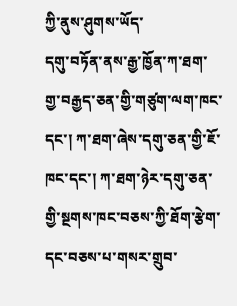ཀྱི་ནུས་ཤུགས་ཡོད་
དགུ་བཏོན་ནས་རྒྱ་ཁྱོན་ཀ་ཐག་གྱ་བརྒྱད་ཅན་གྱི་གཙུག་ལག་ཁང་དང་། ཀ་ཐག་ཞེས་དགུ་ཅན་གྱི་ཇོ་ཁང་དང་། ཀ་ཐག་ཉེར་དགུ་ཅན་གྱི་སྔགས་ཁང་བཅས་ཀྱི་ཐོག་རྩེག་དང་བཅས་པ་གསར་གྲུབ་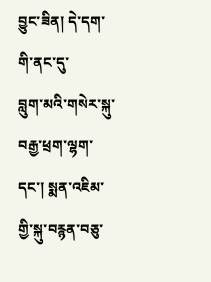བྱུང་ཟིན། དེ་དག་གི་ནང་དུ་
བླུག་མའི་གསེར་སྐུ་བརྒྱ་ཕྲག་ལྷག་དང་། སྨན་འཇིམ་གྱི་སྐུ་བརྙན་བཅུ་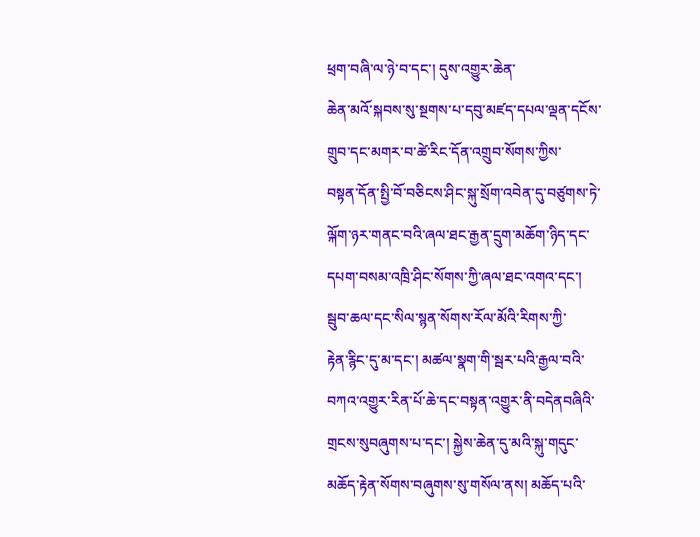ཕྲག་བཞི་ལ་ཉེ་བ་དང་། དུས་འགྱུར་ཆེན་
ཆེན་མའོ་སྐབས་སུ་སྔགས་པ་དབུ་མཛད་དཔལ་ལྡན་དངོས་གྲུབ་དང་མགར་བ་ཚེ་རིང་དོན་འགྲུབ་སོགས་ཀྱིས་
བསྟན་དོན་སྤྱི་བོ་བཅིངས་ཤིང་སྐུ་སྲོག་འབེན་དུ་བཙུགས་ཏེ་ལྐོག་ཉར་གནང་བའི་ཞལ་ཐང་རྒྱན་དྲུག་མཆོག་ཉིད་དང་དཔག་བསམ་འཁྲི་ཤིང་སོགས་ཀྱི་ཞལ་ཐང་འགའ་དང་། སྦུབ་ཆལ་དང་སིལ་སྙན་སོགས་རོལ་མོའི་རིགས་ཀྱི་
རྟེན་རྙིང་དུ་མ་དང་། མཚལ་སྣག་གི་སྦར་པའི་རྒྱལ་བའི་བཀའ་འགྱུར་རིན་པོ་ཆེ་དང་བསྟན་འགྱུར་ནི་བདེནབཞིའི་གྲངས་སུབཞུགས་པ་དང་། སྐྱེས་ཆེན་དུ་མའི་སྐུ་གདུང་མཆོད་རྟེན་སོགས་བཞུགས་སུ་གསོལ་ནས། མཆོད་པའི་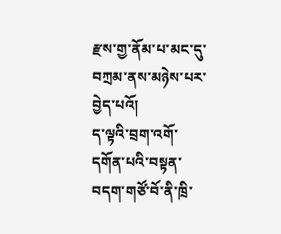རྫས་གྱ་ནོམ་པ་མང་དུ་བཀྲམ་ནས་མཉེས་པར་བྱེད་པའོ།
ད་ལྟའི་བྲག་འགོ་དགོན་པའི་བསྟན་བདག་གཙོ་བོ་ནི་ཁྲི་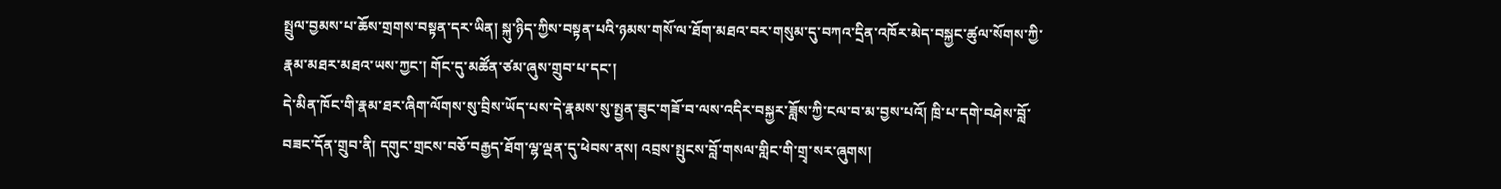སྤྲུལ་བྱམས་པ་ཆོས་གྲགས་བསྟན་དར་ཡིན། སྐུ་ཉིད་ཀྱིས་བསྟན་པའི་ཉམས་གསོ་ལ་ཐོག་མཐའ་བར་གསུམ་དུ་བཀའ་དྲིན་འཁོར་མེད་བསྐྱང་ཚུལ་སོགས་ཀྱི་རྣམ་མཐར་མཐའ་ཡས་ཀྱང་། གོང་དུ་མཚོན་ཙམ་ཞུས་གྲུབ་པ་དང་།
དེ་མིན་ཁོང་གི་རྣམ་ཐར་ཞིག་ལོགས་སུ་བྲིས་ཡོད་པས་དེ་རྣམས་སུ་སྤྱན་ཟུང་གཟོ་བ་ལས་འདིར་བསྐྱར་ཟློས་ཀྱི་ངལ་བ་མ་བྱས་པའོ། ཁྲི་པ་དགེ་བཤེས་བློ་བཟང་དོན་གྲུབ་ནི། དགུང་གྲངས་བཅོ་བརྒྱད་ཐོག་ལྷ་ལྡན་དུ་ཕེབས་ནས། འབྲས་སྤུངས་བློ་གསལ་གླིང་གི་གྲྭ་སར་ཞུགས།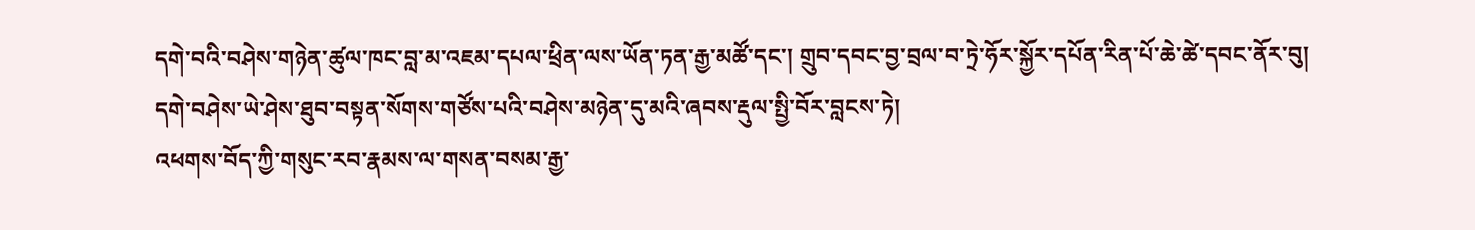དགེ་བའི་བཤེས་གཉེན་ཚུལ་ཁང་བླ་མ་འཇམ་དཔལ་ཕྲིན་ལས་ཡོན་ཏན་རྒྱ་མཚོ་དང་། གྲུབ་དབང་བྱ་བྲལ་བ་ཏྲེ་ཧོར་སྐྱོར་དཔོན་རིན་པོ་ཆེ་ཚེ་དབང་ནོར་བུ། དགེ་བཤེས་ཡེ་ཤེས་ཐུབ་བསྟན་སོགས་གཙོས་པའི་བཤེས་མཉེན་དུ་མའི་ཞབས་རྡུལ་སྤྱི་བོར་བླངས་ཏེ།
འཕགས་བོད་ཀྱི་གསུང་རབ་རྣམས་ལ་གསན་བསམ་རྒྱ་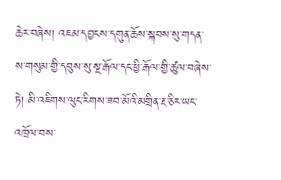ཆེར་བཞེས། འཇམ་དབྱངས་དགུན་ཆོས་སྐབས་སུ་གདན་ས་གསུམ་གྱི་དབུས་སུ་སྔ་རྒོལ་དང་ཕྱི་རྒོལ་གྱི་ཚུལ་བཞེས་ཏེ། མི་འཇིགས་ལུང་རིགས་ཟབ་མོའི་མགྲིན་རྔ་ཅིར་ཡང་འཁྲོལ་བས་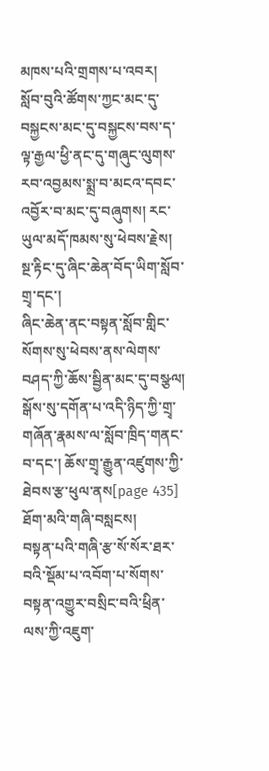མཁས་པའི་གྲགས་པ་འབར།
སློབ་བུའི་ཚོགས་ཀྱང་མང་དུ་བསྐྱངས་མང་དུ་བསྐྱངས་བས་ད་ལྟ་རྒྱལ་ཕྱི་ནང་དུ་གཞུང་ལུགས་རབ་འབྱམས་སྨྲ་བ་མངའ་དབང་འབྱོར་བ་མང་དུ་བཞུགས། རང་ཡུལ་མདོ་ཁམས་སུ་ཕེབས་རྗེས། སྔ་རྟིང་དུ་ཞིང་ཆེན་བོད་ཡིག་སློབ་གྲྭ་དང་།
ཞིང་ཆེན་ནང་བསྟན་སློབ་གླིང་སོགས་སུ་ཕེབས་ནས་ལེགས་བཤད་ཀྱི་ཆོས་སྦྱིན་མང་དུ་བསྩལ། སྒོས་སུ་དགོན་པ་འདི་ཉིད་ཀྱི་གྲྭ་གཞོན་རྣམས་ལ་སློབ་ཁྲིད་གནང་བ་དང་། ཆོས་གྲྭ་རྒྱུན་འཛུགས་ཀྱི་ཐེབས་རྩ་ཕུལ་ནས[page 435] ཐོག་མའི་གཞི་བསླངས།
བསྟན་པའི་གཞི་རྩ་སོ་སོར་ཐར་བའི་སྡོམ་པ་འབོག་པ་སོགས་བསྟན་འགྱུར་བསྲིང་བའི་ཕྲིན་ལས་ཀྱི་འཇུག་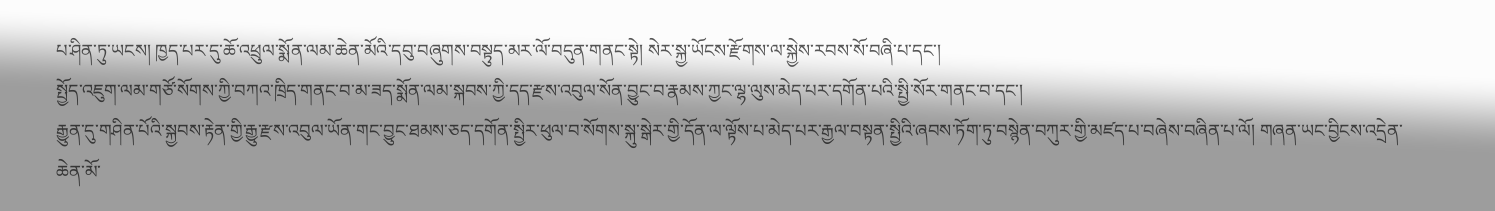པ་ཤིན་ཏུ་ཡངས། ཁྱད་པར་དུ་ཆོ་འཕྲུལ་སྨོན་ལམ་ཆེན་མོའི་དབུ་བཞུགས་བསྟུད་མར་ལོ་བདུན་གནང་སྟེ། སེར་སྐྱ་ཡོངས་རྫོགས་ལ་སྐྱེས་རབས་སོ་བཞི་པ་དང་།
སྤྱོད་འཇུག་ལམ་གཙོ་སོགས་ཀྱི་བཀའ་ཁྲིད་གནང་བ་མ་ཟད་སྨོན་ལམ་སྐབས་ཀྱི་དད་རྫས་འབུལ་སོན་བྱུང་བ་རྣམས་ཀྱང་ལྷ་ལུས་མེད་པར་དགོན་པའི་སྤྱི་སོར་གནང་བ་དང་།
རྒྱུན་དུ་གཤིན་པོའི་སྐྱབས་རྟེན་གྱི་རྒྱུ་རྫས་འབུལ་ཡོན་གང་བྱུང་ཐམས་ཅད་དགོན་སྤྱིར་ཕུལ་བ་སོགས་སྐུ་སྒེར་གྱི་དོན་ལ་ལྟོས་པ་མེད་པར་རྒྱལ་བསྟན་སྤྱིའི་ཞབས་ཏོག་ཏུ་བསྙེན་བཀུར་གྱི་མཛད་པ་བཞེས་བཞིན་པ་ལོ། གཞན་ཡང་བྱིངས་འདྲེན་ཆེན་མོ་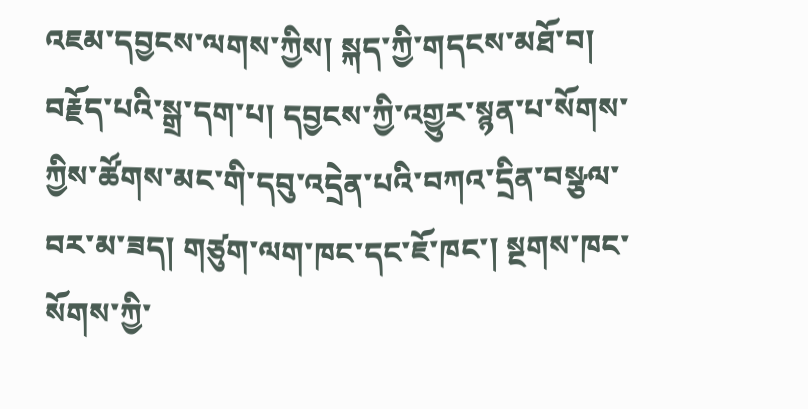འཇམ་དབྱངས་ལགས་ཀྱིས། སྐད་ཀྱི་གདངས་མཐོ་བ།
བརྗོད་པའི་སྒྲ་དག་པ། དབྱངས་ཀྱི་འགྱུར་སྙན་པ་སོགས་ཀྱིས་ཚོགས་མང་གི་དབུ་འདྲེན་པའི་བཀའ་དྲིན་བསྩལ་བར་མ་ཟད། གཙུག་ལག་ཁང་དང་ཇོ་ཁང་། སྔགས་ཁང་སོགས་ཀྱི་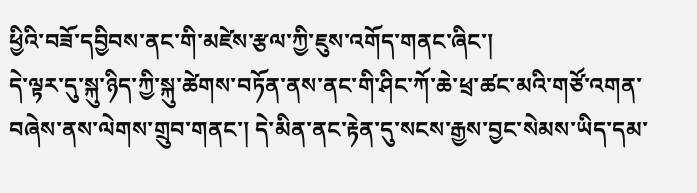ཕྱིའི་བཟོ་དབྱིབས་ནང་གི་མཛེས་རྩལ་ཀྱི་ཇུས་འགོད་གནང་ཞིང་།
དེ་ལྟར་དུ་སྐུ་ཉིད་ཀྱི་སྐུ་ཚེགས་བཏོན་ནས་ནང་གི་ཤིང་ཀོ་ཆེ་ཕྲ་ཚང་མའི་གཙོ་འགན་བཞེས་ནས་ལེགས་གྲུབ་གནང་། དེ་མིན་ནང་རྟེན་དུ་སངས་རྒྱས་བྱང་སེམས་ཡིད་དམ་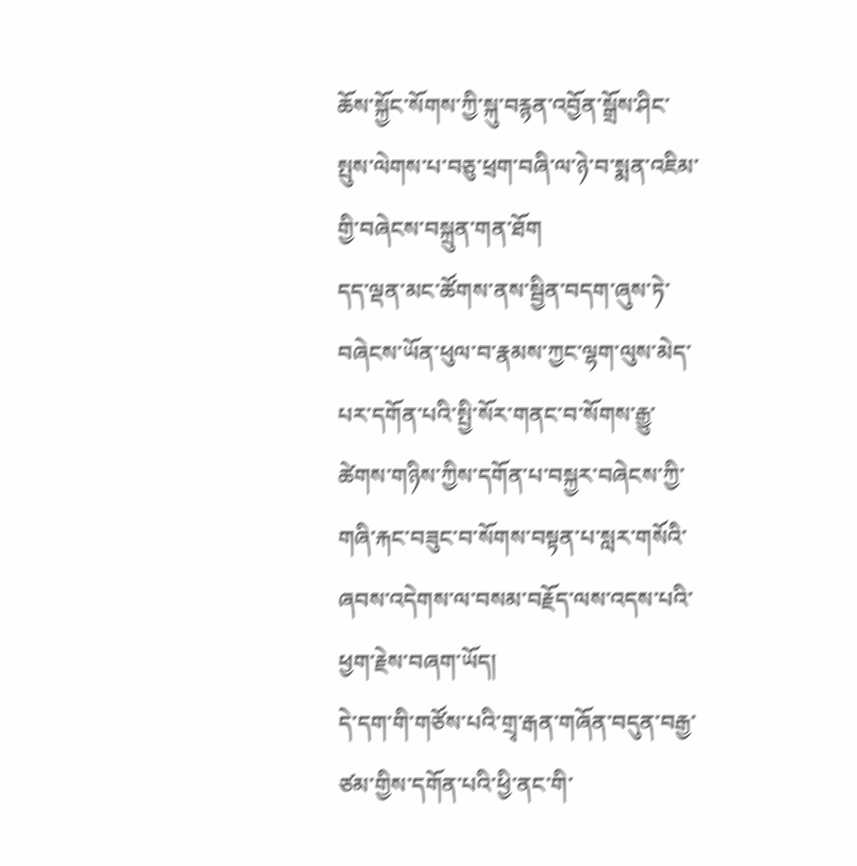ཆོས་སྐྱོང་སོགས་ཀྱི་སྐུ་བརྙན་འབྱོན་སྒྲོས་ཤིང་སྤུས་ལེགས་པ་བཅུ་ཕྲག་བཞི་ལ་ཉེ་བ་སྨན་འཇིམ་གྱི་བཞེངས་བསྐྲུན་གན་ཐོག
དད་ལྡན་མང་ཚོགས་ནས་སྦྱིན་བདག་ཞུས་ཏེ་བཞེངས་ཡོན་ཕུལ་བ་རྣམས་ཀྱང་ལྷག་ལུས་མེད་པར་དགོན་པའི་སྤྱི་སོར་གནང་བ་སོགས་རྒྱུ་ཚེགས་གཉིས་ཀྱིས་དགོན་པ་བསྐྱར་བཞེངས་ཀྱི་གཞི་རྐང་བཟུང་བ་སོགས་བསྟན་པ་སླར་གསོའི་ཞབས་འདེགས་ལ་བསམ་བརྗོད་ལས་འདས་པའི་ཕྱག་རྗེས་བཞག་ཡོད།
དེ་དག་གི་གཙོས་པའི་གྲྭ་རྒན་གཞོན་བདུན་བརྒྱ་ཙམ་གྱིས་དགོན་པའི་ཕྱི་ནང་གི་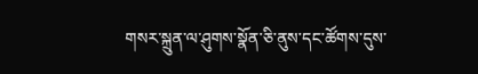གསར་སྐྲུན་ལ་ཤུགས་སྣོན་ཅི་ནུས་དང་ཚོགས་དུས་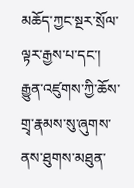མཆོད་ཀྱང་སྔར་སྲོལ་ལྟར་རྒྱས་པ་དང་།
རྒྱུན་འཛུགས་ཀྱི་ཆོས་གྲྭ་རྣམས་སུ་ཞུགས་ནས་ཐུགས་མཐུན་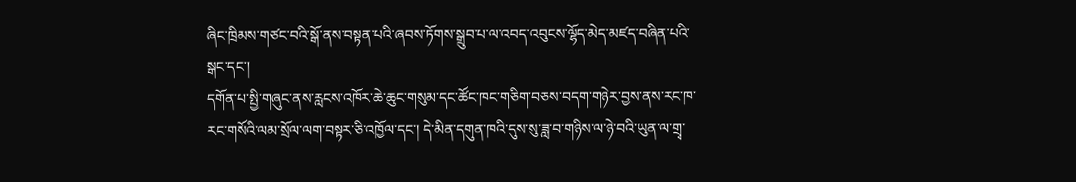ཞིང་ཁྲིམས་གཙང་བའི་སྒོ་ནས་བསྟན་པའི་ཞབས་ཏོགས་སྒྲུབ་པ་ལ་འབད་འབུངས་ལྷོད་མེད་མཛད་བཞིན་པའི་སྒང་དང་།
དགོན་པ་སྤྱི་གཞུང་ནས་རླངས་འཁོར་ཆེ་ཆུང་གསུམ་དང་ཚོང་ཁང་གཅིག་བཅས་བདག་གཉེར་བྱས་ནས་རང་ཁ་རང་གསོའི་ལམ་སྲོལ་ལག་བསྟར་ཅི་འཁྱོལ་དང་། དེ་མིན་དགུན་ཁའི་དུས་སུ་ཟླ་བ་གཉིས་ལ་ཉེ་བའི་ཡུན་ལ་གྲྭ་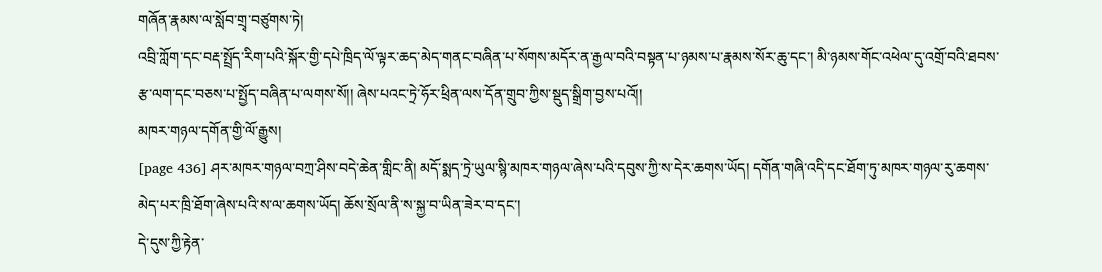གཞོན་རྣམས་ལ་སློབ་གྲྭ་བཙུགས་ཏེ།
འབྲི་ཀློག་དང་བརྡ་སྤྲོད་རིག་པའི་སྐོར་གྱི་དཔེ་ཁྲིད་ལོ་ལྟར་ཆད་མེད་གནང་བཞིན་པ་སོགས་མདོར་ན་རྒྱལ་བའི་བསྟན་པ་ཉམས་པ་རྣམས་སོར་ཆུ་དང་། མི་ཉམས་གོང་འཕེལ་དུ་འགྲོ་བའི་ཐབས་རྩ་ལག་དང་བཅས་པ་སྤྱོད་བཞིན་པ་ལགས་སོ།། ཞེས་པའང་ཏྲེ་ཧོར་ཕྲིན་ལས་དོན་གྲུབ་ཀྱིས་སྡུད་སྒྲིག་བྱས་པའོ།།
མཁར་གཉལ་དགོན་གྱི་ལོ་རྒྱུས།
[page 436] ཤར་མཁར་གཉལ་བཀྲ་ཤིས་བདེ་ཆེན་གླིང་ནི། མདོ་སྨད་ཏྲེ་ཡུལ་སྙི་མཁར་གཉལ་ཞེས་པའི་དབུས་ཀྱི་ས་དེར་ཆགས་ཡོད། དགོན་གཞི་འདི་དང་ཐོག་ཏུ་མཁར་གཉལ་རུ་ཆགས་མེད་པར་ཁྲི་ཐོག་ཞེས་པའི་ས་ལ་ཆགས་ཡོད། ཆོས་སྲོལ་ནི་ས་སྐྱ་བ་ཡིན་ཟེར་བ་དང་།
དེ་དུས་ཀྱི་རྟེན་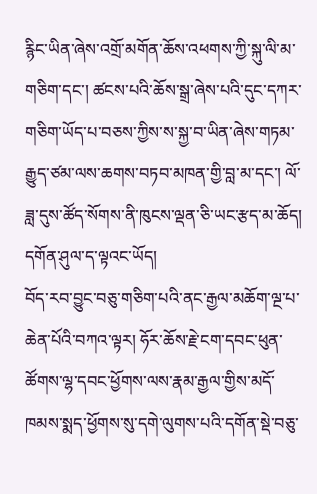རྙིང་ཡིན་ཞེས་འགྲོ་མགོན་ཆོས་འཕགས་ཀྱི་སྐུ་ལི་མ་གཅིག་དང་། ཚངས་པའི་ཆོས་སྒྲ་ཞེས་པའི་དུང་དཀར་གཅིག་ཡོད་པ་བཅས་ཀྱིས་ས་སྐྱ་བ་ཡིན་ཞེས་གཏམ་རྒྱུད་ཙམ་ལས་ཆགས་བཏབ་མཁན་གྱི་བླ་མ་དང་། ལོ་ཟླ་དུས་ཚོད་སོགས་ནི་ཁུངས་ལྡན་ཅི་ཡང་རྩད་མ་ཆོད། དགོན་ཤུལ་ད་ལྟའང་ཡོད།
བོད་རབ་བྱུང་བཅུ་གཅིག་པའི་ནང་རྒྱལ་མཆོག་ལྔ་པ་ཆེན་པོའི་བཀའ་ལྟར། ཧོར་ཆོས་རྗེ་ངག་དབང་ཕུན་ཚོགས་ལྷ་དབང་ཕྱོགས་ལས་རྣམ་རྒྱལ་གྱིས་མདོ་ཁམས་སྨད་ཕྱོགས་སུ་དགེ་ལུགས་པའི་དགོན་སྡེ་བཅུ་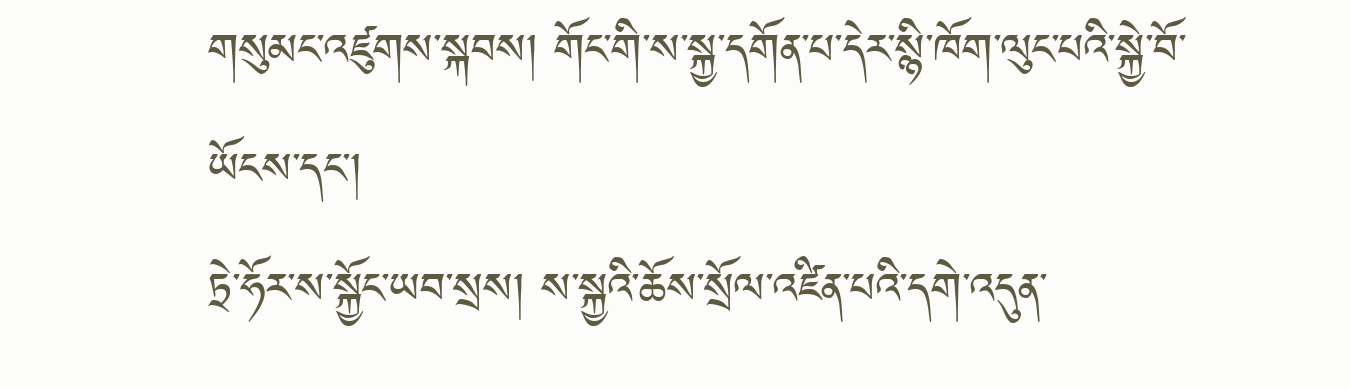གསུམང་འཛུགས་སྐབས། གོང་གི་ས་སྐྱ་དགོན་པ་དེར་སྙི་ཁོག་ལུང་པའི་སྐྱེ་བོ་ཡོངས་དང་།
ཏྲེ་ཧོར་ས་སྐྱོང་ཡབ་སྲས། ས་སྐྱའི་ཆོས་སྲོལ་འཛིན་པའི་དགེ་འདུན་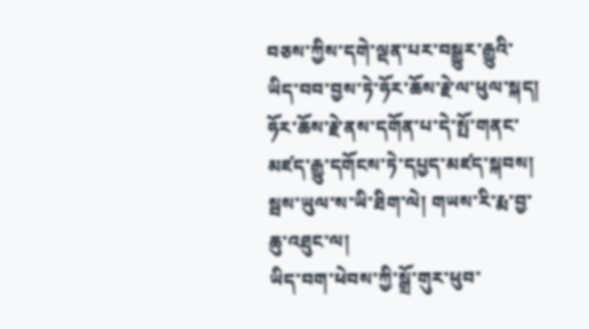བཅས་ཀྱིས་དགེ་ལྡན་པར་བསྒྱུར་རྒྱུའི་ཡིད་བབ་བྱས་ཏེ་ཧོར་ཆོས་རྗེ་ལ་ཕུལ་སྐད། ཧོར་ཆོས་རྗེ་ནས་དགོན་པ་དེ་སྤོ་གནང་མཛད་རྒྱུ་དགོངས་ཏེ་དཔྱད་མཛད་སྐབས། སྦས་ཡུལ་ས་ཡི་ཐིག་ལེ། གཡས་རི་རྨ་བྱ་ཆུ་འཐུང་ལ།
ཡིད་བག་ཕེབས་ཀྱི་སྒྲོ་གུར་ཕུབ་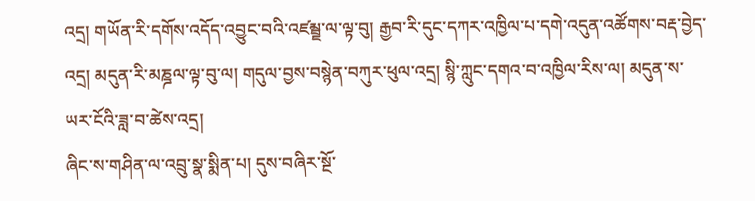འདྲ། གཡོན་རི་དགོས་འདོད་འབྱུང་བའི་འཛམྦྡ་ལ་ལྟ་བུ། རྒྱབ་རི་དུང་དཀར་འཁྱིལ་པ་དགེ་འདུན་འཚོགས་བརྡ་བྱེད་འདྲ། མདུན་རི་མཎྜལ་ལྟ་བུ་ལ། གདུལ་བྱས་བསྙེན་བཀུར་ཕུལ་འདྲ། སྙི་ཀླུང་དགའ་བ་འཁྱིལ་རིས་ལ། མདུན་ས་ཡར་ངོའི་ཟླ་བ་ཚེས་འདྲ།
ཞིང་ས་གཤིན་ལ་འབྲུ་སྣ་སྨིན་པ། དུས་བཞིར་སྔོ་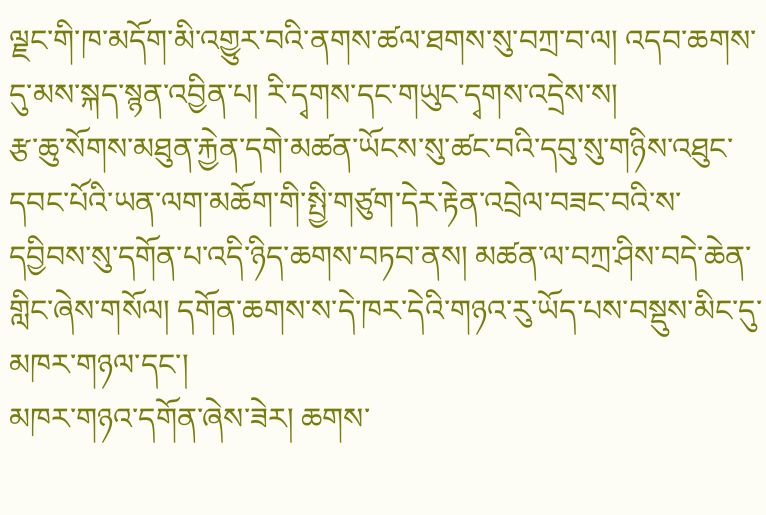ལྗང་གི་ཁ་མདོག་མི་འགྱུར་བའི་ནགས་ཚལ་ཐགས་སུ་བཀྲ་བ་ལ། འདབ་ཆགས་དུ་མས་སྐད་སྙན་འབྱིན་པ། རི་དྭགས་དང་གཡུང་དྭགས་འདྲེས་ས།
རྩ་ཆུ་སོགས་མཐུན་རྐྱེན་དགེ་མཚན་ཡོངས་སུ་ཚང་བའི་དབུ་སུ་གཉིས་འཐུང་དབང་པོའི་ཡན་ལག་མཆོག་གི་སྤྱི་གཙུག་དེར་རྟེན་འབྲེལ་བཟང་བའི་ས་དབྱིབས་སུ་དགོན་པ་འདི་ཉིད་ཆགས་བཏབ་ནས། མཚན་ལ་བཀྲ་ཤིས་བདེ་ཆེན་གླིང་ཞེས་གསོལ། དགོན་ཆགས་ས་དེ་ཁར་དེའི་གཉའ་རུ་ཡོད་པས་བསྡུས་མིང་དུ་མཁར་གཉལ་དང་།
མཁར་གཉའ་དགོན་ཞེས་ཟེར། ཆགས་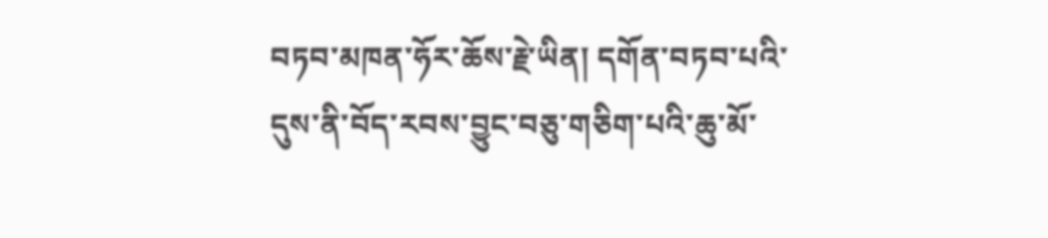བཏབ་མཁན་ཧོར་ཆོས་རྗེ་ཡིན། དགོན་བཏབ་པའི་དུས་ནི་བོད་རབས་བྱུང་བཅུ་གཅིག་པའི་ཆུ་མོ་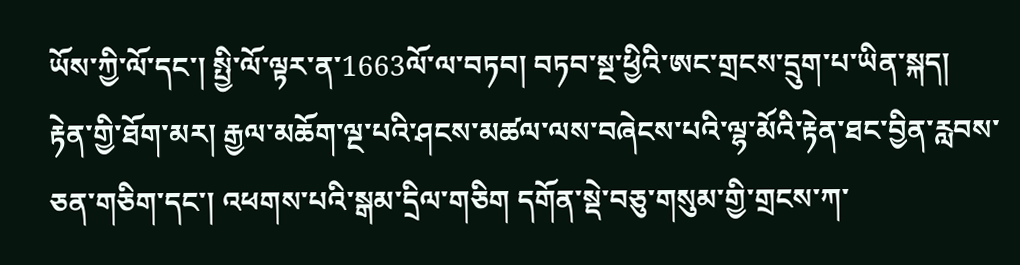ཡོས་ཀྱི་ལོ་དང་། སྤྱི་ལོ་ལྟར་ན་1663ལོ་ལ་བཏབ། བཏབ་སྔ་ཕྱིའི་ཨང་གྲངས་དྲུག་པ་ཡིན་སྐད།
རྟེན་གྱི་ཐོག་མར། རྒྱལ་མཆོག་ལྔ་པའི་ཤངས་མཚལ་ལས་བཞེངས་པའི་ལྷ་མོའི་རྟེན་ཐང་བྱིན་རླབས་ཅན་གཅིག་དང་། འཕགས་པའི་སྒམ་དྲིལ་གཅིག དགོན་སྡེ་བཅུ་གསུམ་གྱི་གྲངས་ཀ་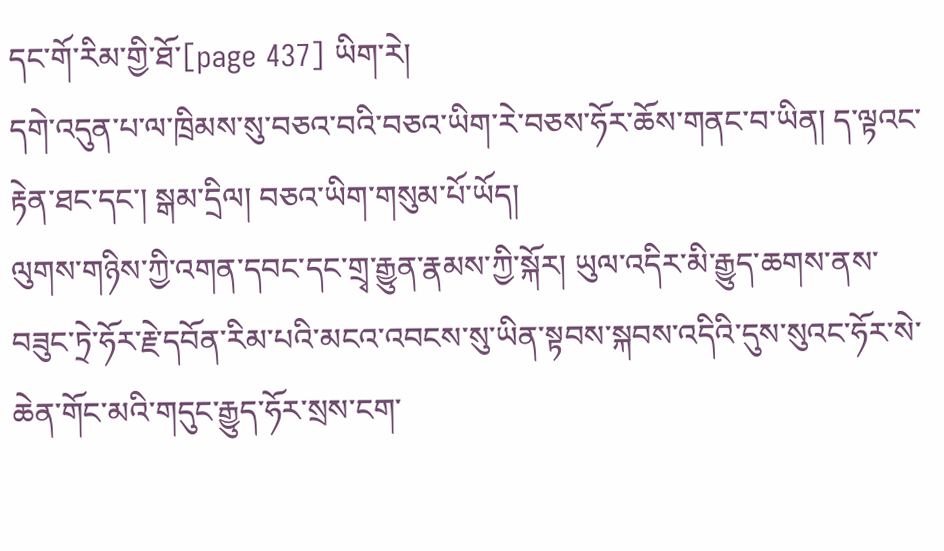དང་གོ་རིམ་གྱི་ཐོ་[page 437] ཡིག་རེ།
དགེ་འདུན་པ་ལ་ཁྲིམས་སུ་བཅའ་བའི་བཅའ་ཡིག་རེ་བཅས་ཧོར་ཆོས་གནང་བ་ཡིན། ད་ལྟའང་རྟེན་ཐང་དང་། སྒམ་དྲིལ། བཅའ་ཡིག་གསུམ་པོ་ཡོད།
ལུགས་གཉིས་ཀྱི་འགན་དབང་དང་གྲྭ་རྒྱུན་རྣམས་ཀྱི་སྐོར། ཡུལ་འདིར་མི་རྒྱུད་ཆགས་ནས་བཟུང་ཏྲེ་ཧོར་རྗེ་དབོན་རིམ་པའི་མངའ་འབངས་སུ་ཡིན་སྟབས་སྐབས་འདིའི་དུས་སུའང་ཧོར་སེ་ཆེན་གོང་མའི་གདུང་རྒྱུད་ཧོར་སྲས་ངག་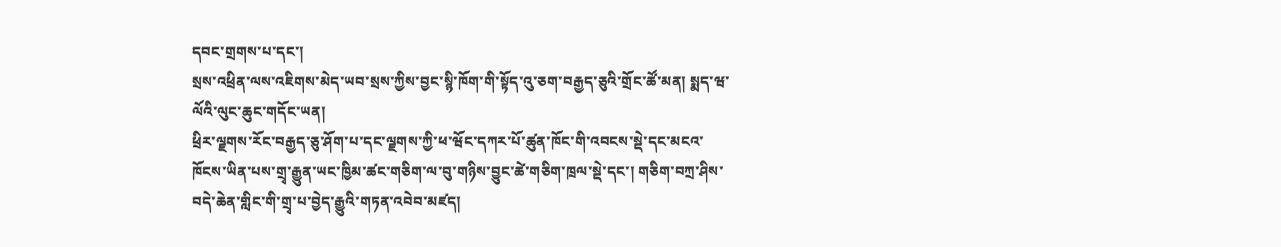དབང་གྲགས་པ་དང་།
སྲས་འཕྲིན་ལས་འཇིགས་མེད་ཡབ་སྲས་ཀྱིས་བྱང་སྙི་ཁོག་གི་སྟོད་འུ་ཅག་བརྒྱད་ཅུའི་གྲོང་ཚོ་མན། སྨད་ཝ་ལོའི་ལུང་ཆུང་གདོང་ཡན།
ཕྲིར་ལྗགས་རོང་བརྒྱད་ཅུ་ཤོག་པ་དང་ལྗགས་ཀྱི་ཕ་ཝོང་དཀར་པོ་ཚུན་ཁོང་གི་འབངས་སྡེ་དང་མངའ་ཁོངས་ཡིན་པས་གྲྭ་རྒྱུན་ཡང་ཁྱིམ་ཚང་གཅིག་ལ་བུ་གཉིས་བྱུང་ཚེ་གཅིག་ཁྲལ་སྡེ་དང་། གཅིག་བཀྲ་ཤིས་བདེ་ཆེན་གླིང་གི་གྲྭ་པ་བྱེད་རྒྱུའི་གཏན་འབེབ་མཛད།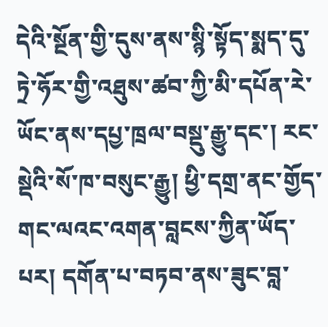དེའི་སྔོན་གྱི་དུས་ནས་སྙི་སྟོད་སྨད་དུ་ཏྲེ་ཧོར་གྱི་འཐུས་ཚབ་ཀྱི་མི་དཔོན་རེ་ཡོང་ནས་དཔྱ་ཁྲལ་བསྡུ་རྒྱུ་དང་། རང་སྡེའི་སོ་ཁ་བསུང་རྒྱུ། ཕྱི་དགྲ་ནང་གྱོད་གང་ལའང་འགན་བླངས་ཀྱིན་ཡོད་པར། དགོན་པ་བཏབ་ནས་ཟུང་བླ་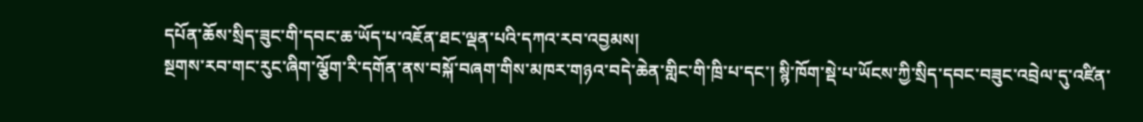དཔོན་ཆོས་སྲིད་ཟུང་གི་དབང་ཆ་ཡོད་པ་འཇོན་ཐང་ལྡན་པའི་དཀའ་རབ་འབྱམས།
སྔགས་རབ་གང་རུང་ཞིག་ལྕོག་རི་དགོན་ནས་བསྐོ་བཞག་གིས་མཁར་གཉའ་བདེ་ཆེན་གླིང་གི་ཁྲི་པ་དང་། སྙི་ཁོག་སྡེ་པ་ཡོངས་ཀྱི་སྲིད་དབང་བཟུང་འབྲེལ་དུ་འཛིན་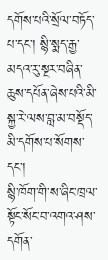དགོས་པའི་སྲོལ་བཏོད་པ་དང་། སྙི་སྨད་རྒྱ་མདའ་རུ་སྔར་བཞིན་ཆུས་དཔོན་ཞེས་པའི་མི་སྐྱ་རེ་ལས་བླ་མ་བསྡོད་མི་དགོས་པ་སོགས་དང་།
སྙི་ཁོག་གི་ས་ཞིང་ཁྲལ་སྟོང་སོང་བ་འགའ་ཤས་དགོན་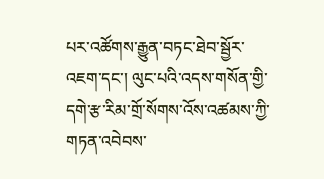པར་འཚོགས་རྒྱུན་བཏང་ཐེབ་སྦྱོར་འཇག་དང་། ལུང་པའི་འདས་གསོན་གྱི་དགེ་རྩ་རིམ་གྲོ་སོགས་འོས་འཚམས་ཀྱི་གཏན་འབེབས་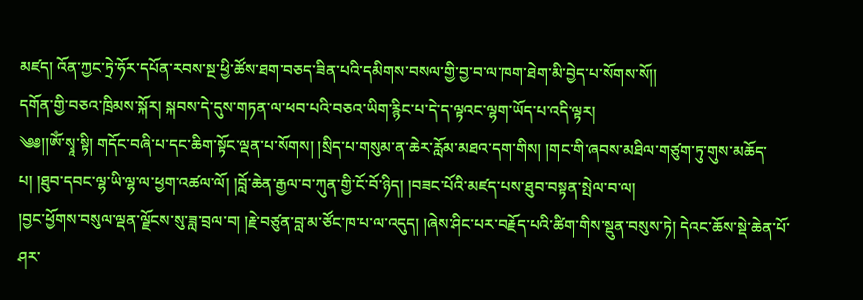མཛད། འོན་ཀྱང་ཏྲེ་ཧོར་དཔོན་རབས་སྔ་ཕྱི་ཚོས་ཐག་བཅད་ཟིན་པའི་དམིགས་བསལ་གྱི་བྱ་བ་ལ་ཁག་ཐེག་མི་བྱེད་པ་སོགས་སོ།།
དགོན་གྱི་བཅའ་ཁྲིམས་སྐོར། སྐབས་དེ་དུས་གཏན་ལ་ཕབ་པའི་བཅའ་ཡིག་རྙིང་པ་དེ་ད་ལྟའང་ལྷག་ཡོད་པ་འདི་ལྟར།
༄༅།།ཨོཾ་སྭཱ་སྟི། གདོང་བཞི་པ་དང་ཆིག་སྟོང་ལྡན་པ་སོགས། །སྲིད་པ་གསུམ་ན་ཆེར་རློམ་མཐའ་དག་གིས། །གང་གི་ཞབས་མཐིལ་གཙུག་ཏུ་གུས་མཆོད་པ། །ཐུབ་དབང་ལྷ་ཡི་ལྷ་ལ་ཕྱག་འཚལ་ལོ། །བློ་ཆེན་རྒྱལ་བ་ཀུན་གྱི་ངོ་བོ་ཉིད། །བཟང་པོའི་མཛད་པས་ཐུབ་བསྟན་སྤེལ་བ་ལ།
།བྱང་ཕྱོགས་བསུལ་ལྡན་ལྗོངས་སུ་ཟླ་བྲལ་བ། །རྗེ་བཙུན་བླ་མ་ཙོང་ཁ་པ་ལ་འདུད། །ཞེས་ཤིང་པར་བརྗོད་པའི་ཚིག་གིས་སྡུན་བསུས་ཏེ། དེའང་ཆོས་སྡེ་ཆེན་པོ་ཤར་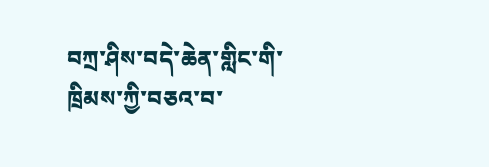བཀྲ་ཤིས་བདེ་ཆེན་གླིང་གི་ཁྲིམས་ཀྱི་བཅའ་བ་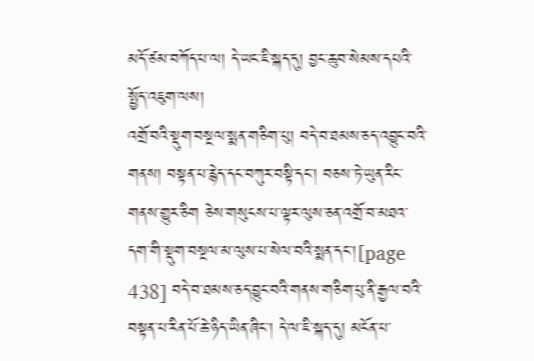མདོ་ཙམ་བཀོད་པ་ལ། དེ་ཡང་ཇི་སྐད་དུ། བྱང་ཆུབ་སེམས་དཔའི་སྤྱོད་འཇུག་ལས།
འགྲོ་བའི་སྡུག་བསྔལ་སྨན་གཅིག་པུ། བདེ་བ་ཐམས་ཅད་འབྱུང་བའི་གནས། བསྟན་པ་རྙེད་དང་བཀུར་བསྟི་དང་། བཅས་ཏེ་ཡུན་རིང་གནས་གྱུར་ཅིག ཅེས་གསུངས་པ་ལྟར་ལུས་ཅན་འགྲོ་བ་མཐའ་དག་གི་སྡུག་བསྔལ་མ་ལུས་པ་སེལ་བའི་སྨན་དང་།[page 438] བདེ་བ་ཐམས་ཅད་བྱུང་བའི་གནས་གཅིག་པུ་ནི་རྒྱལ་བའི་བསྟན་པ་རིན་པོ་ཆེ་ཉིད་ཡིན་ཞིང་། དེ་ལ་ཇི་སྐད་དུ། མངོན་པ་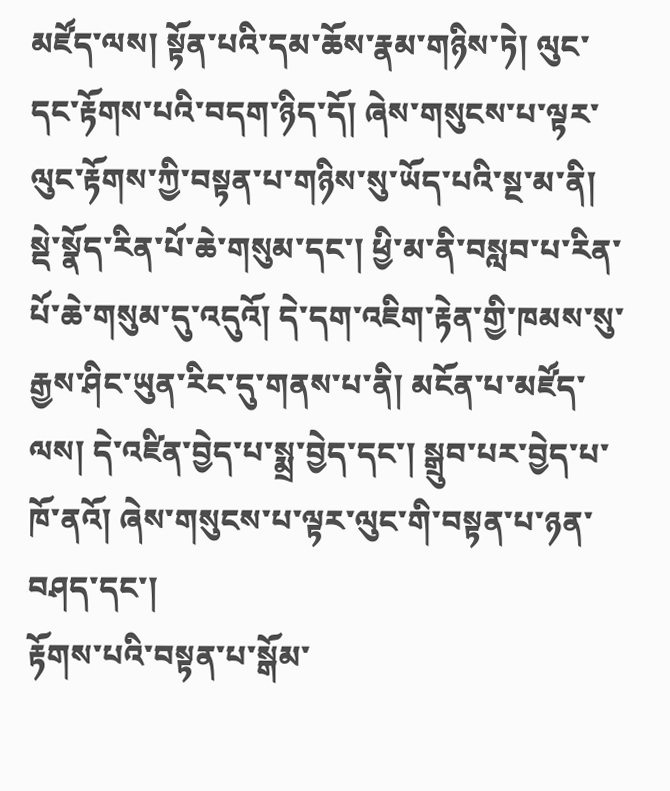མཛོད་ལས། སྟོན་པའི་དམ་ཆོས་རྣམ་གཉིས་ཏེ། ལུང་དང་རྟོགས་པའི་བདག་ཉིད་དོ། ཞེས་གསུངས་པ་ལྟར་ལུང་རྟོགས་ཀྱི་བསྟན་པ་གཉིས་སུ་ཡོད་པའི་སྔ་མ་ནི།
སྡེ་སྣོད་རིན་པོ་ཆེ་གསུམ་དང་། ཕྱི་མ་ནི་བསླབ་པ་རིན་པོ་ཆེ་གསུམ་དུ་འདུའོ། དེ་དག་འཇིག་རྟེན་གྱི་ཁམས་སུ་རྒྱས་ཤིང་ཡུན་རིང་དུ་གནས་པ་ནི། མངོན་པ་མཛོད་ལས། དེ་འཛིན་བྱེད་པ་སྨྲ་བྱེད་དང་། སྒྲུབ་པར་བྱེད་པ་ཁོ་ནའོ། ཞེས་གསུངས་པ་ལྟར་ལུང་གི་བསྟན་པ་ཉན་བཤད་དང་།
རྟོགས་པའི་བསྟན་པ་སྒོམ་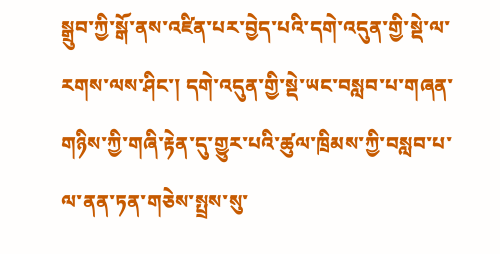སྒྲུབ་ཀྱི་སྒོ་ནས་འཛིན་པར་བྱེད་པའི་དགེ་འདུན་གྱི་སྡེ་ལ་རགས་ལས་ཤིང་། དགེ་འདུན་གྱི་སྡེ་ཡང་བསླབ་པ་གཞན་གཉིས་ཀྱི་གཞི་རྟེན་དུ་གྱུར་པའི་ཚུལ་ཁྲིམས་ཀྱི་བསླབ་པ་ལ་ནན་ཏན་གཅེས་སྤྲས་སུ་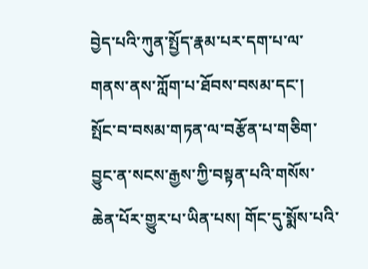བྱེད་པའི་ཀུན་སྤྱོད་རྣམ་པར་དག་པ་ལ་གནས་ནས་ཀློག་པ་ཐོབས་བསམ་དང་།
སྤོང་བ་བསམ་གཏན་ལ་བརྩོན་པ་གཅིག་བྱུང་ན་སངས་རྒྱས་ཀྱི་བསྟན་པའི་གསོས་ཆེན་པོར་གྱུར་པ་ཡིན་པས། གོང་དུ་སྨོས་པའི་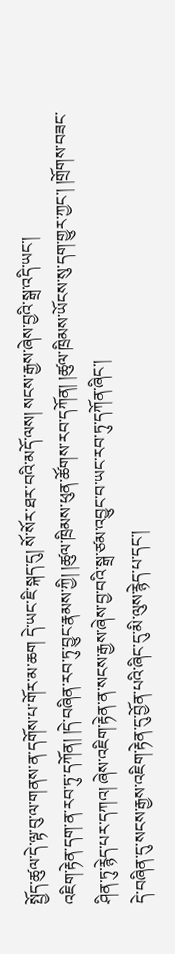སྤྱོད་ཚུལ་དེ་ལྟ་བུ་ལ་གནས་ན་དགོས་པ་གོར་མ་ཆག དེ་ཡང་ཇི་སྐད་དུ། སོ་སོར་ཐར་བའི་མདོ་ལས། སངས་རྒྱས་ཞེས་བྱའི་སྒྲ་འདི་ཡང་།
འཇིག་རྟེན་དག་ན་རབ་ཏུ་དཀོན། །དེ་བཞིན་རབ་ཏུ་བྱུང་རྣམས་ཀྱི། །ཚུལ་ཁྲིམས་ཕུན་ཚོགས་རབ་དཀོན། །ཚུལ་ཁྲིམས་ཡོངས་སུ་དག་གྱུར་ཀྱང་། །གྲོགས་བཟང་ཤིན་ཏུ་རྙེད་པར་དཀའ། ཞེས་འཇིག་རྟེན་ན་སངས་རྒྱས་ཞེས་བྱ་བའི་སྒྲ་ཙམ་འབྱུང་བ་ཡང་རབ་ཏུ་དཀོན་ཞིང་།
དེ་བཞིན་དུ་སངས་རྒྱས་འཇིག་རྟེན་དུ་བྱོན་པའི་ཞིང་དུ་མི་ལུས་རྙེད་པ་དང་།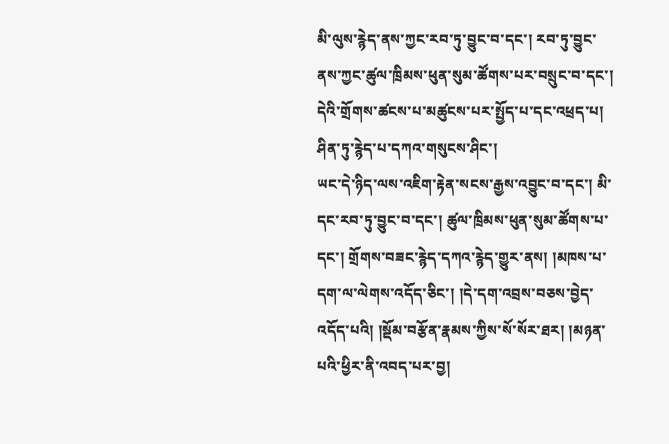མི་ལུས་རྙེད་ནས་ཀྱང་རབ་ཏུ་བྱུང་བ་དང་། རབ་ཏུ་བྱུང་ནས་ཀྱང་ཚུལ་ཁྲིམས་ཕུན་སུམ་ཚོགས་པར་བསྲུང་བ་དང་། དེའི་གྲོགས་ཚངས་པ་མཚུངས་པར་སྤྱོད་པ་དང་འཕྲད་པ། ཤིན་ཏུ་རྙེད་པ་དཀའ་གསུངས་ཤིང་།
ཡང་དེ་ཉིད་ལས་འཇིག་རྟེན་སངས་རྒྱས་འབྱུང་བ་དང་། མི་དང་རབ་ཏུ་བྱུང་བ་དང་། ཚུལ་ཁྲིམས་ཕུན་སུམ་ཚོགས་པ་དང་། གྲོགས་བཟང་རྙེད་དཀའ་རྙེད་གྱུར་ནས། །མཁས་པ་དག་ལ་ལེགས་འདོད་ཅིང་། །དེ་དག་འབྲས་བཅས་བྱེད་འདོད་པའི། །སྡོམ་བརྩོན་རྣམས་ཀྱིས་སོ་སོར་ཐར། །མཉན་པའི་ཕྱིར་ནི་འབད་པར་བྱ།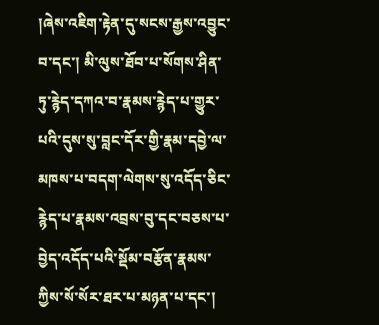།ཞེས་འཇིག་རྟེན་དུ་སངས་རྒྱས་འབྱུང་བ་དང་། མི་ལུས་ཐོབ་པ་སོགས་ཤིན་ཏུ་རྙེད་དཀའ་བ་རྣམས་རྙེད་པ་གྱུར་པའི་དུས་སུ་བླང་དོར་གྱི་རྣམ་དབྱེ་ལ་མཁས་པ་བདག་ལེགས་སུ་འདོད་ཅིང་རྙེད་པ་རྣམས་འབྲས་བུ་དང་བཅས་པ་བྱེད་འདོད་པའི་སྡོམ་བརྩོན་རྣམས་ཀྱིས་སོ་སོར་ཐར་པ་མཉན་པ་དང་།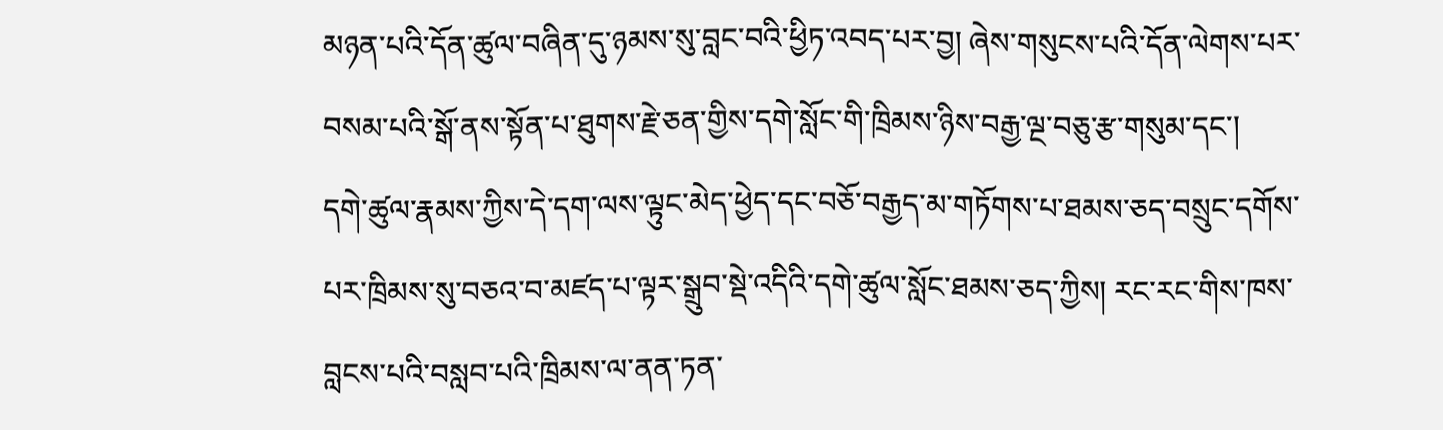མཉན་པའི་དོན་ཚུལ་བཞིན་དུ་ཉམས་སུ་བླང་བའི་ཕྱིཏ་འབད་པར་བྱ། ཞེས་གསུངས་པའི་དོན་ལེགས་པར་བསམ་པའི་སྒོ་ནས་སྟོན་པ་ཐུགས་རྗེ་ཅན་གྱིས་དགེ་སློང་གི་ཁྲིམས་ཉིས་བརྒྱ་ལྔ་བཅུ་རྩ་གསུམ་དང་།
དགེ་ཚུལ་རྣམས་ཀྱིས་དེ་དག་ལས་ལྟུང་མེད་ཕྱེད་དང་བཅོ་བརྒྱད་མ་གཏོགས་པ་ཐམས་ཅད་བསྲུང་དགོས་པར་ཁྲིམས་སུ་བཅའ་བ་མཛད་པ་ལྟར་སྒྲུབ་སྡེ་འདིའི་དགེ་ཚུལ་སློང་ཐམས་ཅད་ཀྱིས། རང་རང་གིས་ཁས་བླངས་པའི་བསླབ་པའི་ཁྲིམས་ལ་ནན་ཏན་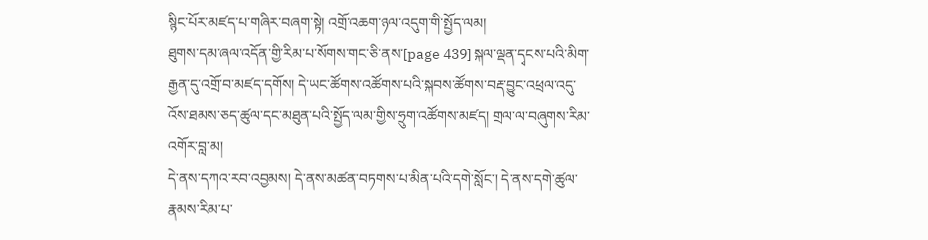སྙིང་པོར་མཛད་པ་གཞིར་བཞག་སྟེ། འགྲོ་འཆག་ཉལ་འདུག་གི་སྤྱོད་ལམ།
ཐུགས་དམ་ཞལ་འདོན་གྱི་རིམ་པ་སོགས་གང་ཅི་ནས་[page 439] སྐལ་ལྡན་དྭངས་པའི་མིག་རྒྱན་དུ་འགྲོ་བ་མཛད་དགོས། དེ་ཡང་ཚོགས་འཚོགས་པའི་སྐབས་ཚོགས་བརྡ་བྱུང་འཕྲལ་འདུ་འོས་ཐམས་ཅད་ཚུལ་དང་མཐུན་པའི་སྤྱོད་ལམ་གྱིས་ཧྲུག་འཚོགས་མཛད། གྲལ་ལ་བཞུགས་རིམ་འགོར་བླ་མ།
དེ་ནས་དཀའ་རབ་འབྱམས། དེ་ནས་མཚན་བཏགས་པ་མིན་པའི་དགེ་སློང་། དེ་ནས་དགེ་ཚུལ་རྣམས་རིམ་པ་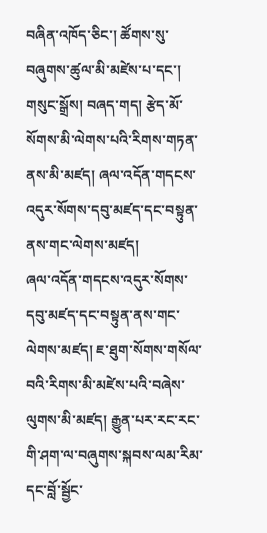བཞིན་འཁོད་ཅིང་། ཚོགས་སུ་བཞུགས་ཚུལ་མི་མཛེས་པ་དང་། གསུང་སྒྲོས། བཞད་གད། རྩེད་མོ་སོགས་མི་ལེགས་པའི་རིགས་གཏན་ནས་མི་མཛད། ཞལ་འདོན་གདངས་འདུར་སོགས་དབུ་མཛད་དང་བསྟུན་ནས་གང་ལེགས་མཛད།
ཞལ་འདོན་གདངས་འདུར་སོགས་དབུ་མཛད་དང་བསྟུན་ནས་གང་ལེགས་མཛད། ཇ་ཐུག་སོགས་གསོལ་བའི་རིགས་མི་མཛེས་པའི་བཞེས་ལུགས་མི་མཛད། རྒྱུན་པར་རང་རང་གི་ཤག་ལ་བཞུགས་སྐབས་ལམ་རིམ་དང་བློ་སྦྱོང་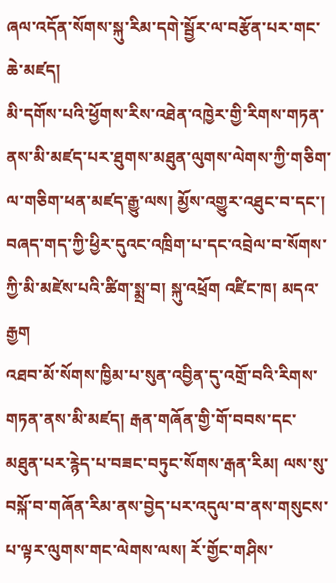ཞལ་འདོན་སོགས་སྐུ་རིམ་དགེ་སྦྱོར་ལ་བརྩོན་པར་གང་ཆེ་མཛད།
མི་དགོས་པའི་ཕྱོགས་རིས་འཐེན་འཁྱེར་གྱི་རིགས་གཏན་ནས་མི་མཛད་པར་ཐུགས་མཐུན་ལུགས་ལེགས་ཀྱི་གཅིག་ལ་གཅིག་ཕན་མཛད་རྒྱུ་ལས། མྱོས་འགྱུར་འཐུང་བ་དང་། བཞད་གད་ཀྱི་ཕྱིར་དུའང་འཁྲིག་པ་དང་འབྲེལ་བ་སོགས་ཀྱི་མི་མཛེས་པའི་ཚིག་སྨྲ་བ། སྐུ་འཕྲོག འཛིང་ཁ། མདའ་རྒྱག
འཐབ་མོ་སོགས་ཁྱིམ་པ་སུན་འབྱིན་དུ་འགྲོ་བའི་རིགས་གཏན་ནས་མི་མཛད། རྒན་གཞོན་གྱི་གོ་བབས་དང་མཐུན་པར་རྙེད་པ་བཟང་བཏུང་སོགས་རྒན་རིམ། ལས་སུ་བསྐོ་བ་གཞོན་རིམ་ནས་བྱེད་པར་འདུལ་བ་ནས་གསུངས་པ་ལྟར་ལུགས་གང་ལེགས་ལས། རོ་གྱོང་གཤིས་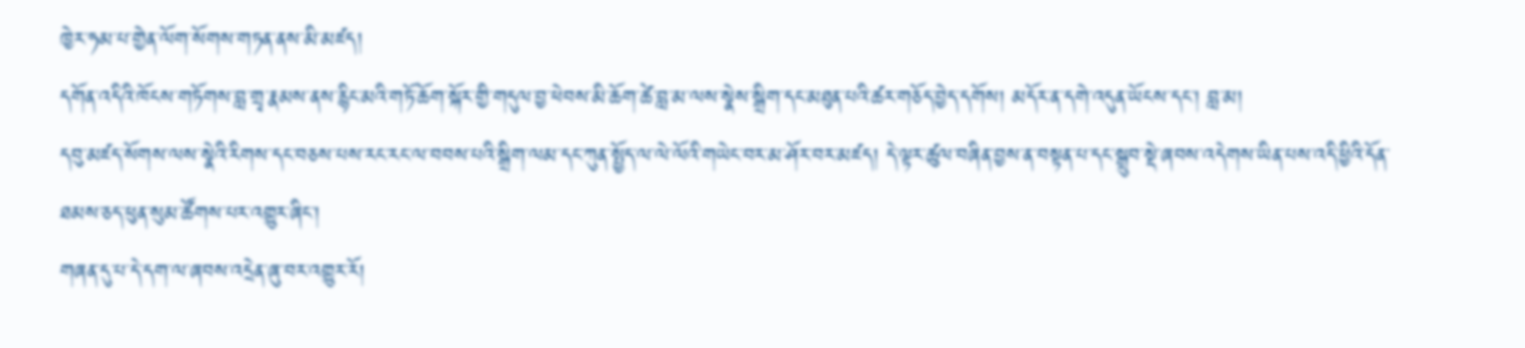ཁྱེར་ཧམ་པ་གྱེན་ལོག་སོགས་གཏན་ནས་མི་མཛད།
དགོན་འདིའི་ཁོངས་གཏོགས་བླ་གྲྭ་རྣམས་ནས་རྙིང་མའི་གཏོ་ཆོག་སྐོར་གྱི་གདུལ་བྱ་ཕེབས་མི་ཆོག་ཚེ་བླ་མ་ལས་སྣེས་སྒྲིག་དང་མཐུན་པའི་ཚར་གཅོད་བྱེད་དགོས། མདོར་ན་དགེ་འདུན་ཡོངས་དང་། བླ་མ།
དབུ་མཛད་སོགས་ལས་སྣེའི་རིགས་དང་བཅས་པས་རང་རང་ལ་བབས་པའི་སྒྲིག་ལམ་དང་ཀུན་སྤྱོད་ལ་ལེ་ལོའི་གཡེང་བར་མ་ཤོར་བར་མཛད། དེ་ལྟར་ཚུལ་བཞིན་བྱས་ན་བསྟན་པ་དང་སྒྲུབ་སྡེ་ཞབས་འདེགས་ཡིན་པས་འདི་ཕྱིའི་དོན་ཐམས་ཅད་ཕུན་སུམ་ཚོགས་པར་འགྱུར་ཞིང་།
གཞན་དུ་པ་དེ་དག་ལ་ཞབས་འདྲེན་ཞུ་བར་འགྱུར་རོ།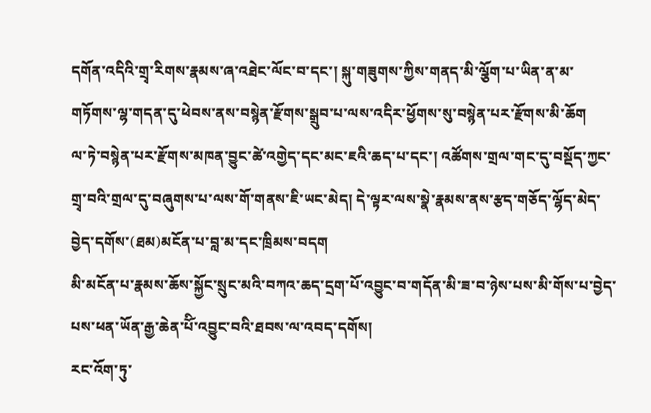དགོན་འདིའི་གྲྭ་རིགས་རྣམས་ཞ་འཐེང་ལོང་བ་དང་། སྐུ་གཟུགས་ཀྱིས་གནད་མི་ལྕོག་པ་ཡིན་ན་མ་གཏོགས་ལྷ་གདན་དུ་ཕེབས་ནས་བསྙེན་རྫོགས་སྒྲུབ་པ་ལས་འདིར་ཕྱོགས་སུ་བསྙེན་པར་རྫོགས་མི་ཆོག
ལ་ཏེ་བསྙེན་པར་རྫོགས་མཁན་བྱུང་ཚེ་འགྱེད་དང་མང་ཇའི་ཆད་པ་དང་། འཚོགས་གྲལ་གང་དུ་བསྡོད་ཀྱང་གྲྭ་བའི་གྲལ་དུ་བཞུགས་པ་ལས་གོ་གནས་ཇི་ཡང་མེད། དེ་ལྟར་ལས་སྣེ་རྣམས་ནས་རྩད་གཅོད་ལྷོད་མེད་བྱེད་དགོས་(ཐམ)མངོན་པ་བླ་མ་དང་ཁྲིམས་བདག
མི་མངོན་པ་རྣམས་ཆོས་སྐྱོང་སྲུང་མའི་བཀའ་ཆད་དྲག་པོ་འབྱུང་བ་གདོན་མི་ཟ་བ་ཉེས་པས་མི་གོས་པ་བྱེད་པས་ཕན་ཡོན་རྒྱ་ཆེན་པོི་འབྱུང་བའི་ཐབས་ལ་འབད་དགོས།
རང་འོག་ཏུ་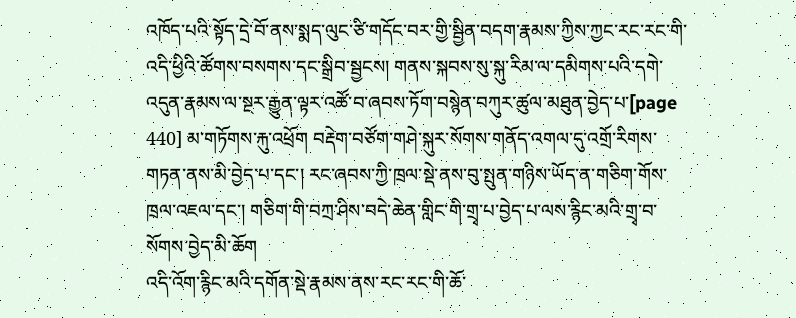འཁོད་པའི་སྟོད་དྲེ་བོ་ནས་སྨད་ལུང་ཙི་གདོང་བར་གྱི་སྦྱིན་བདག་རྣམས་ཀྱིས་ཀྱང་རང་རང་གི་འདི་ཕྱིའི་ཚོགས་བསགས་དང་སྒྲིབ་སྦྱངས། གནས་སྐབས་སུ་སྐུ་རིམ་ལ་དམིགས་པའི་དགེ་འདུན་རྣམས་ལ་སྔར་རྒྱུན་ལྟར་འཚོ་བ་ཞབས་ཏོག་བསྙེན་བཀུར་ཚུལ་མཐུན་བྱེད་པ་[page 440] མ་གཏོགས་རྐུ་འཕྲོག བརྡེག་བཙོག་གཤེ་སྐུར་སོགས་གནོད་འགལ་དུ་འགྲོ་རིགས་གཏན་ནས་མི་བྱེད་པ་དང་། རང་ཞབས་ཀྱི་ཁྲལ་སྡེ་ནས་བུ་སྤུན་གཉིས་ཡོད་ན་གཅིག་གོས་ཁྲལ་འཇལ་དང་། གཅིག་གི་བཀྲ་ཤིས་བདེ་ཆེན་གླིང་གི་གྲྭ་པ་བྱེད་པ་ལས་རྙིང་མའི་གྲྭ་བ་སོགས་བྱེད་མི་ཆོག
འདི་འོག་རྙིང་མའི་དགོན་སྡེ་རྣམས་ནས་རང་རང་གི་ཆོ་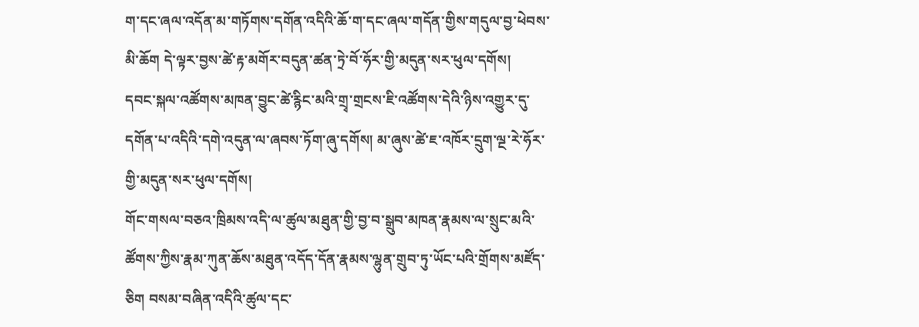ག་དང་ཞལ་འདོན་མ་གཏོགས་དགོན་འདིའི་ཆོ་ག་དང་ཞལ་གདོན་གྱིས་གདུལ་བྱ་ཕེབས་མི་ཆོག དེ་ལྟར་བྱས་ཚེ་རྟ་མགོར་བདུན་ཚན་ཏྲེ་བོ་ཧོར་གྱི་མདུན་སར་ཕུལ་དགོས།
དབང་སྐལ་འཚོགས་མཁན་བྱུང་ཚེ་རྙིང་མའི་གྲྭ་གྲངས་ཇི་འཚོགས་དེའི་ཉིས་འགྱུར་དུ་དགོན་པ་འདིའི་དགེ་འདུན་ལ་ཞབས་ཏོག་ཞུ་དགོས། མ་ཞུས་ཚེ་ཇ་འཁོར་དྲུག་ལྔ་རེ་ཧོར་གྱི་མདུན་སར་ཕུལ་དགོས།
གོང་གསལ་བཅའ་ཁྲིམས་འདི་ལ་ཚུལ་མཐུན་གྱི་བྱ་བ་སྒྲུབ་མཁན་རྣམས་ལ་སྲུང་མའི་ཚོགས་ཀྱིས་རྣམ་ཀུན་ཆོས་མཐུན་འདོད་དོན་རྣམས་ལྷུན་གྲུབ་ཏུ་ཡོང་པའི་གྲོགས་མཛོད་ཅིག བསམ་བཞིན་འདིའི་ཚུལ་དང་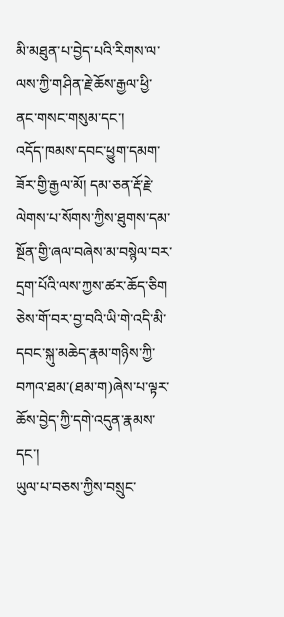མི་མཐུན་པ་བྱེད་པའི་རིགས་ལ་ལས་ཀྱི་གཤིན་རྗེ་ཆོས་རྒྱལ་ཕྱི་ནང་གསང་གསུམ་དང་།
འདོད་ཁམས་དབང་ཕྱུག་དམག་ཟོར་གྱི་རྒྱལ་མོ། དམ་ཅན་རྡོ་རྗེ་ལེགས་པ་སོགས་ཀྱིས་ཐུགས་དམ་སྔོན་གྱི་ཞལ་བཞེས་མ་བསྙེལ་བར་དྲག་པོའི་ལས་ཀྱས་ཚར་ཆོད་ཅིག ཅེས་གོ་བར་བྱ་བའི་ཡི་གེ་འདི་མི་དབང་སྐུ་མཆེད་རྣམ་གཉིས་ཀྱི་བཀའ་ཐམ་(ཐམ་ག)ཞེས་པ་ལྟར་ཆོས་བྱེད་ཀྱི་དགེ་འདུན་རྣམས་དང་།
ཡུལ་པ་བཅས་ཀྱིས་བསྲུང་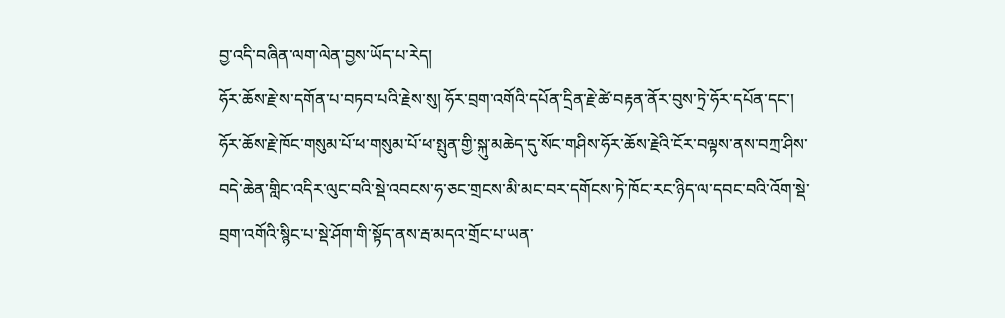བྱ་འདི་བཞིན་ལག་ལེན་བྱས་ཡོད་པ་རེད།
ཧོར་ཆོས་རྗེ་ས་དགོན་པ་བཏབ་པའི་རྗེས་སུ། ཧོར་བྲག་འགོའི་དཔོན་དྲིན་རྗེ་ཚེ་བརྟན་ནོར་བུས་ཏྲེ་ཧོར་དཔོན་དང་།
ཧོར་ཆོས་རྗེ་ཁོང་གསུམ་པོ་ཕ་གསུམ་པོ་ཕ་སྤུན་གྱི་སྐུ་མཆེད་དུ་སོང་གཤིས་ཧོར་ཆོས་རྗེའི་ངོར་བལྟས་ནས་བཀྲ་ཤིས་བདེ་ཆེན་གླིང་འདིར་ལུང་བའི་སྡེ་འབངས་ཧ་ཅང་གྲངས་མི་མང་བར་དགོངས་ཏེ་ཁོང་རང་ཉིད་ལ་དབང་བའི་འོག་སྡེ་བྲག་འགོའི་སྙིང་པ་སྡེ་ཤོག་གི་སྟོད་ནས་རྦ་མདའ་གྲོང་པ་ཡན་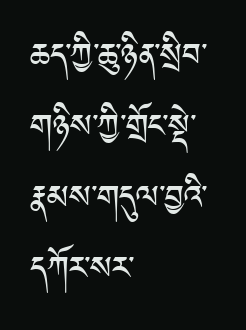ཆད་ཀྱི་ཆུ་ཉིན་སྲིབ་གཉིས་ཀྱི་གྲོང་སྡེ་རྣམས་གདུལ་བྱའི་དཀོར་སར་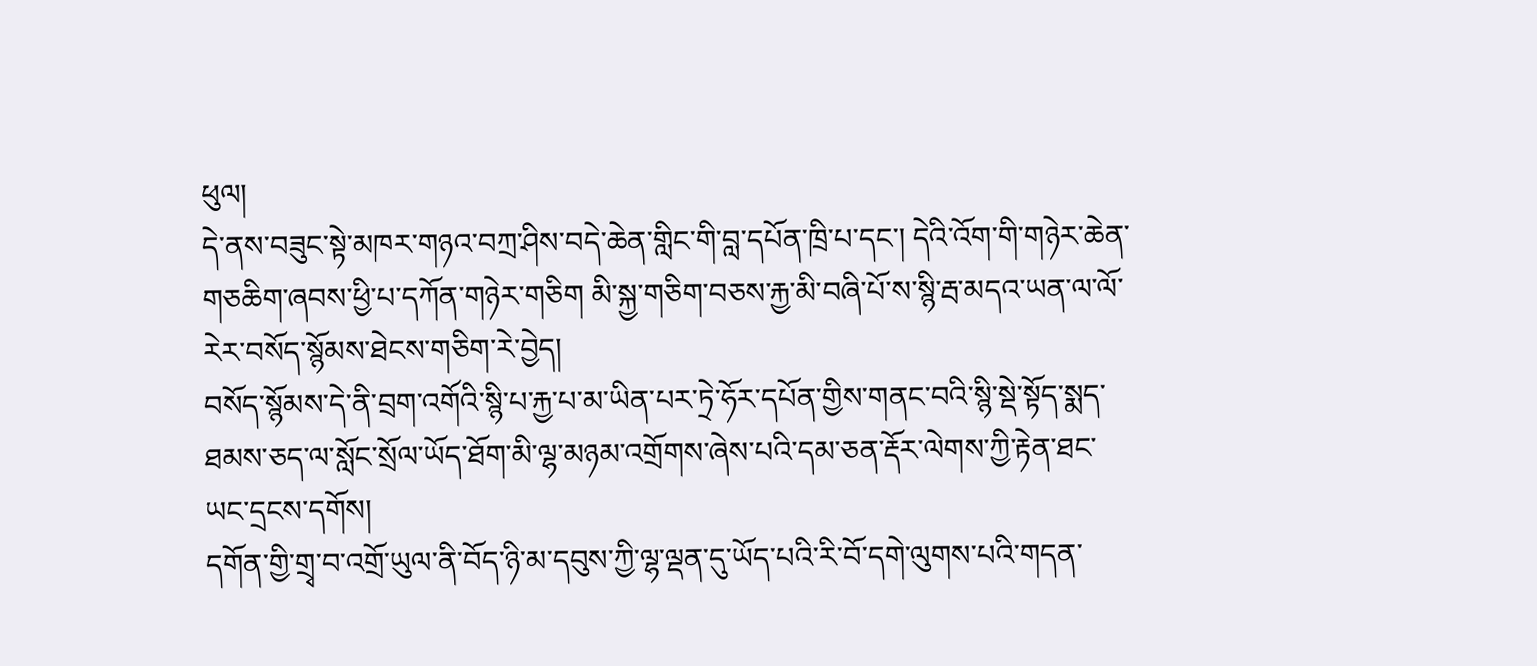ཕུལ།
དེ་ནས་བཟུང་སྟེ་མཁར་གཉའ་བཀྲ་ཤིས་བདེ་ཆེན་གླིང་གི་བླ་དཔོན་ཁྲི་པ་དང་། དེའི་འོག་གི་གཉེར་ཆེན་གཅཆིག་ཞབས་ཕྱི་པ་དཀོན་གཉེར་གཅིག མི་སྐྱ་གཅིག་བཅས་རྐྱ་མི་བཞི་པོ་ས་སྙི་རྦ་མདའ་ཡན་ལ་ལོ་རེར་བསོད་སྙོམས་ཐེངས་གཅིག་རེ་བྱེད།
བསོད་སྙོམས་དེ་ནི་བྲག་འགོའི་སྙི་པ་རྐྱ་པ་མ་ཡིན་པར་ཏྲེ་ཧོར་དཔོན་གྱིས་གནང་བའི་སྙི་སྡེ་སྟོད་སྨད་ཐམས་ཅད་ལ་སློང་སྲོལ་ཡོད་ཐོག་མི་ལྷ་མཉམ་འགྲོགས་ཞེས་པའི་དམ་ཅན་རྡོར་ལེགས་ཀྱི་རྟེན་ཐང་ཡང་དྲངས་དགོས།
དགོན་གྱི་གྲྭ་བ་འགྲོ་ཡུལ་ནི་བོད་ཉི་མ་དབུས་ཀྱི་ལྷ་ལྡན་དུ་ཡོད་པའི་རི་བོ་དགེ་ལུགས་པའི་གདན་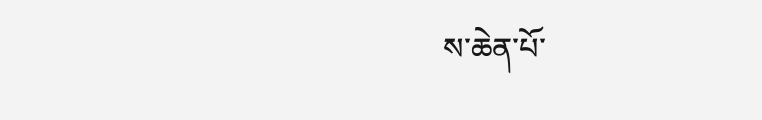ས་ཆེན་པོ་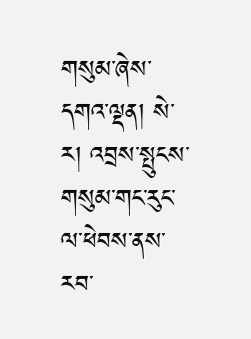གསུམ་ཞེས་དགའ་ལྡན། སེ་ར། འབྲས་སྤུངས་གསུམ་གང་རུང་ལ་ཕེབས་ནས་རབ་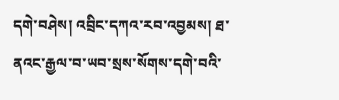དགེ་བཤེས། འབྲིང་དཀའ་རབ་འབྱམས། ཐ་ནའང་རྒྱལ་བ་ཡབ་སྲས་སོགས་དགེ་བའི་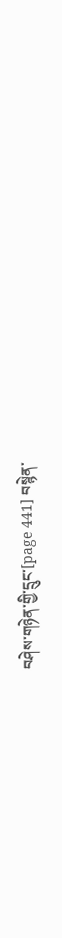བཤེས་གཉེན་གྱི་དྲུང་[page 441] བསྙེན་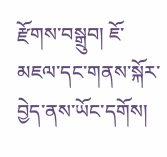རྫོགས་བསྒྲུབ། ཇོ་མཇལ་དང་གནས་སྐོར་བྱེད་ནས་ཡོང་དགོས།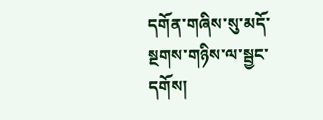དགོན་གཞིས་སུ་མདོ་སྔགས་གཉིས་ལ་སྦྱང་དགོས།